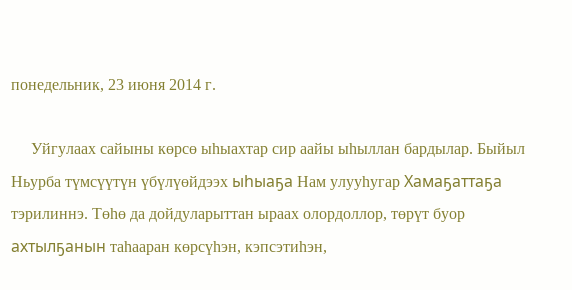понедельник, 23 июня 2014 г.

     Уйгулаах сайыны көрсө ыһыахтар сир аайы ыһыллан бардылар. Быйыл Ньурба түмсүүтүн үбүлүөйдээх ыһыаҕа Нам улууһугар Хамаҕаттаҕа тэрилиннэ. Төһө да дойдуларыттан ыраах олордоллор, төрүт буор ахтылҕанын таһааран көрсүһэн, кэпсэтиһэн,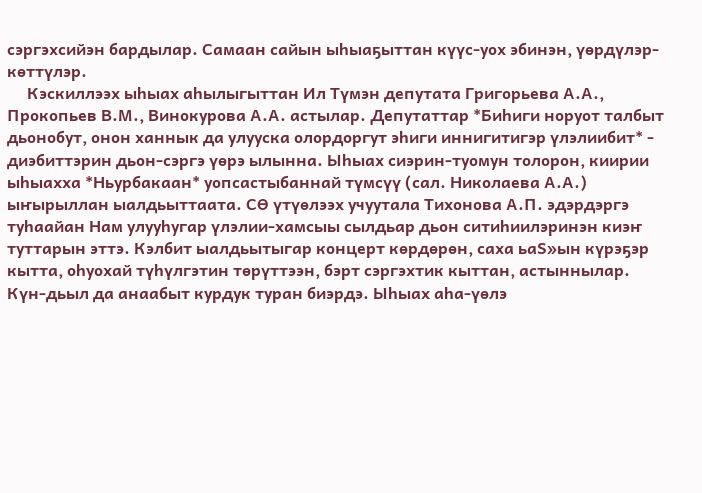сэргэхсийэн бардылар. Самаан сайын ыһыаҕыттан күүс-уох эбинэн, үөрдүлэр-көттүлэр.
     Кэскиллээх ыһыах аһылыгыттан Ил Түмэн депутата Григорьева А.А., Прокопьев В.М., Винокурова А.А. астылар. Депутаттар *Биһиги норуот талбыт дьонобут, онон ханнык да улууска олордоргут эһиги иннигитигэр үлэлиибит* - диэбиттэрин дьон-сэргэ үөрэ ылынна. Ыһыах сиэрин-туомун толорон, киирии ыһыахха *Ньурбакаан* уопсастыбаннай түмсүү (сал. Николаева А.А.) ыҥырыллан ыалдьыттаата. СӨ үтүөлээх учуутала Тихонова А.П. эдэрдэргэ туһаайан Нам улууһугар үлэлии-хамсыы сылдьар дьон ситиһиилэринэн киэҥ туттарын эттэ. Кэлбит ыалдьытыгар концерт көрдөрөн, саха ьаЅ»ын күрэҕэр кытта, оһуохай түһүлгэтин төрүттээн, бэрт сэргэхтик кыттан, астыннылар. Күн-дьыл да анаабыт курдук туран биэрдэ. Ыһыах аһа-үөлэ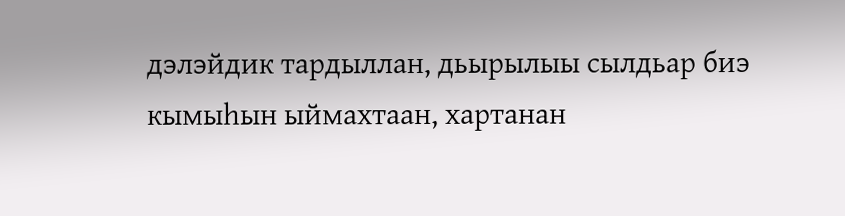дэлэйдик тардыллан, дьырылыы сылдьар биэ кымыһын ыймахтаан, хартанан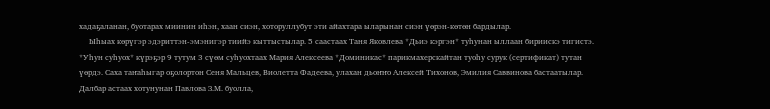хадаҕаланан, буотарах миинин иһэн, хаан сиэн, хоторуллубут эти айахтара ыларынан сиэн үөрэн-көтөн бардылар.
     Ыһыах көрүгэр эдэриттэн-эмэнигэр тиийэ кыттыстылар. 5 саастаах Таня Яковлева *Дьиэ кэргэн* туһунан ыллаан бириискэ тигистэ. *Уһун суһуох* күрэҕэр 9 тутум 3 сүөм суһуохтаах Мария Алексеева *Доминикас* парикмахерскайтан туоһу сурук (сертификат) тутан үөрдэ. Саха таҥаһыгар оҕолортон Сеня Мальцев, Виолетта Фадеева, улахан дьоҥҥо Алексей Тихонов, Эмилия Саввинова бастаатылар. Далбар астаах хотунунан Павлова З.М. буолла,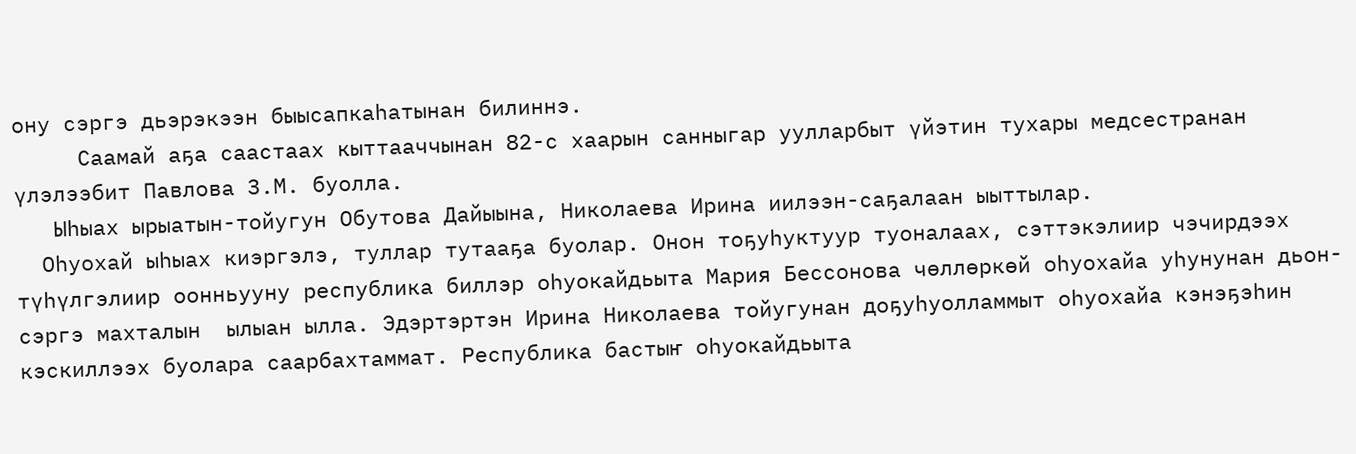ону сэргэ дьэрэкээн быысапкаһатынан билиннэ.
     Саамай аҕа саастаах кыттааччынан 82-с хаарын санныгар уулларбыт үйэтин тухары медсестранан үлэлээбит Павлова З.М. буолла.
   Ыһыах ырыатын-тойугун Обутова Дайыына, Николаева Ирина иилээн-саҕалаан ыыттылар.
  Оһуохай ыһыах киэргэлэ, туллар тутааҕа буолар. Онон тоҕуһуктуур туоналаах, сэттэкэлиир чэчирдээх түһүлгэлиир оонньууну республика биллэр оһуокайдьыта Мария Бессонова чөллөркөй оһуохайа уһунунан дьон-сэргэ махталын  ылыан ылла. Эдэртэртэн Ирина Николаева тойугунан доҕуһуолламмыт оһуохайа кэнэҕэһин кэскиллээх буолара саарбахтаммат. Республика бастыҥ оһуокайдьыта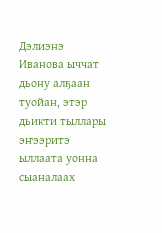Дэлиэнэ Иванова ыччат дьону алҕаан туойан, этэр дьикти тыллары эҥээритэ ыллаата уонна сыаналаах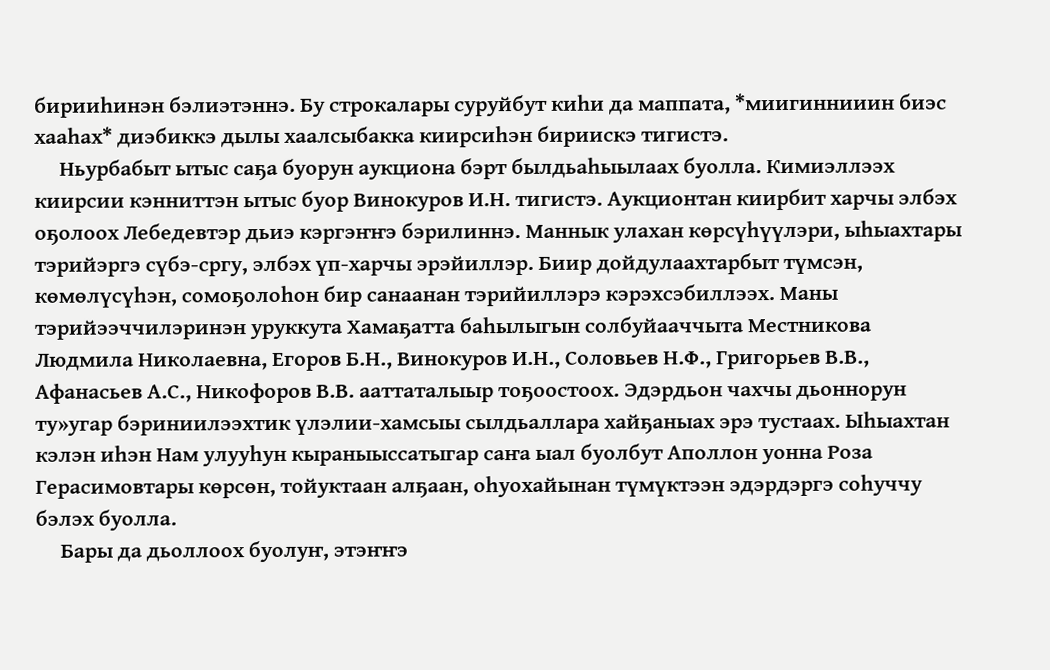бирииһинэн бэлиэтэннэ. Бу строкалары суруйбут киһи да маппата, *миигиннииин биэс хааһах* диэбиккэ дылы хаалсыбакка киирсиһэн бириискэ тигистэ.
     Ньурбабыт ытыс саҕа буорун аукциона бэрт былдьаһыылаах буолла. Кимиэллээх киирсии кэнниттэн ытыс буор Винокуров И.Н. тигистэ. Аукционтан киирбит харчы элбэх оҕолоох Лебедевтэр дьиэ кэргэҥҥэ бэрилиннэ. Маннык улахан көрсүһүүлэри, ыһыахтары тэрийэргэ сүбэ-сргу, элбэх үп-харчы эрэйиллэр. Биир дойдулаахтарбыт түмсэн, көмөлүсүһэн, сомоҕолоһон бир санаанан тэрийиллэрэ кэрэхсэбиллээх. Маны тэрийээччилэринэн уруккута Хамаҕатта баһылыгын солбуйааччыта Местникова Людмила Николаевна, Егоров Б.Н., Винокуров И.Н., Соловьев Н.Ф., Григорьев В.В., Афанасьев А.С., Никофоров В.В. ааттаталыыр тоҕоостоох. Эдэрдьон чахчы дьоннорун ту»угар бэриниилээхтик үлэлии-хамсыы сылдьаллара хайҕаныах эрэ тустаах. Ыһыахтан кэлэн иһэн Нам улууһун кыраныыссатыгар саҥа ыал буолбут Аполлон уонна Роза Герасимовтары көрсөн, тойуктаан алҕаан, оһуохайынан түмүктээн эдэрдэргэ соһуччу бэлэх буолла.
     Бары да дьоллоох буолуҥ, этэҥҥэ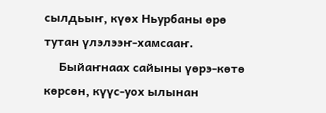сылдьыҥ, күөх Ньурбаны өрө тутан үлэлээҥ-хамсааҥ.
     Быйаҥнаах сайыны үөрэ-көтө көрсөн, күүс-уох ылынан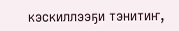кэскиллээҕи тэнитиҥ,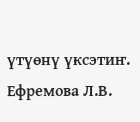үтүөнү үксэтиҥ.
Ефремова Л.В.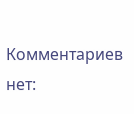Комментариев нет: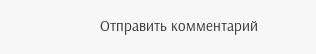Отправить комментарий